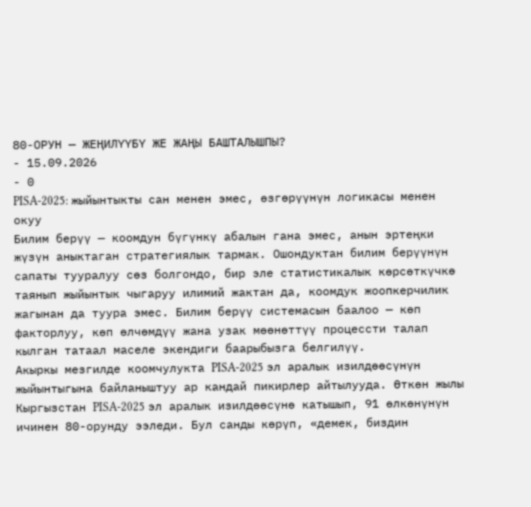80-ОРУН — ЖЕҢИЛҮҮБҮ ЖЕ ЖАҢЫ БАШТАЛЫШПЫ?
- 15.09.2026
- 0
PISA-2025: жыйынтыкты сан менен эмес, өзгөрүүнүн логикасы менен окуу
Билим берүү — коомдун бүгүнкү абалын гана эмес, анын эртеңки жүзүн аныктаган стратегиялык тармак. Ошондуктан билим берүүнүн сапаты тууралуу сөз болгондо, бир эле статистикалык көрсөткүчкө таянып жыйынтык чыгаруу илимий жактан да, коомдук жоопкерчилик жагынан да туура эмес. Билим берүү системасын баалоо — көп факторлуу, көп өлчөмдүү жана узак мөөнөттүү процессти талап кылган татаал маселе экендиги баарыбызга белгилүү.
Акыркы мезгилде коомчулукта PISA-2025 эл аралык изилдөөсүнүн жыйынтыгына байланыштуу ар кандай пикирлер айтылууда. Өткөн жылы Кыргызстан PISA-2025 эл аралык изилдөөсүнө катышып, 91 өлкөнүнүн ичинен 80-орунду ээледи. Бул санды көрүп, «демек, биздин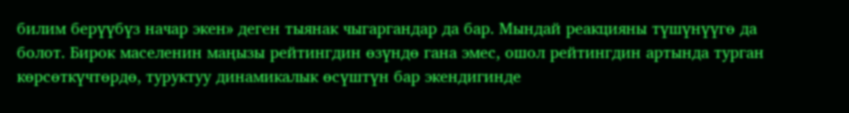билим берүүбүз начар экен» деген тыянак чыгаргандар да бар. Мындай реакцияны түшүнүүгө да болот. Бирок маселенин маңызы рейтингдин өзүндө гана эмес, ошол рейтингдин артында турган көрсөткүчтөрдө, туруктуу динамикалык өсүштүн бар экендигинде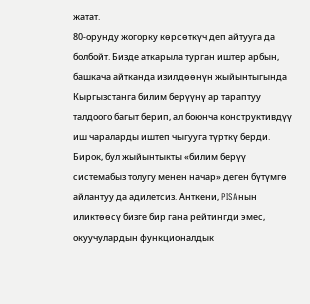жатат.
80-орунду жогорку көрсөткүч деп айтууга да болбойт. Бизде аткарыла турган иштер арбын, башкача айтканда изилдөөнүн жыйынтыгында Кыргызстанга билим берүүнү ар тараптуу талдоого багыт берип, ал боюнча конструктивдүү иш чараларды иштеп чыгууга түрткү берди. Бирок, бул жыйынтыкты «билим берүү системабыз толугу менен начар» деген бүтүмгө айлантуу да адилетсиз. Анткени, PISAнын иликтөөсү бизге бир гана рейтингди эмес, окуучулардын функционалдык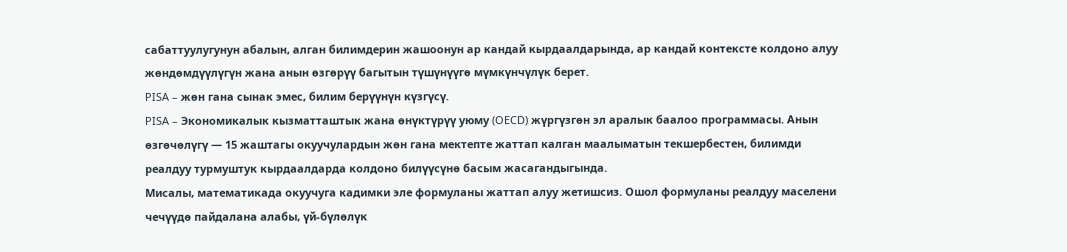сабаттуулугунун абалын, алган билимдерин жашоонун ар кандай кырдаалдарында, ар кандай контексте колдоно алуу жөндөмдүүлүгүн жана анын өзгөрүү багытын түшүнүүгө мүмкүнчүлүк берет.
PISA – жөн гана сынак эмес, билим берүүнүн күзгүсү.
PISA – Экономикалык кызматташтык жана өнүктүрүү уюму (OECD) жүргүзгөн эл аралык баалоо программасы. Анын өзгөчөлүгү — 15 жаштагы окуучулардын жөн гана мектепте жаттап калган маалыматын текшербестен, билимди реалдуу турмуштук кырдаалдарда колдоно билүүсүнө басым жасагандыгында.
Мисалы, математикада окуучуга кадимки эле формуланы жаттап алуу жетишсиз. Ошол формуланы реалдуу маселени чечүүдө пайдалана алабы, үй-бүлөлүк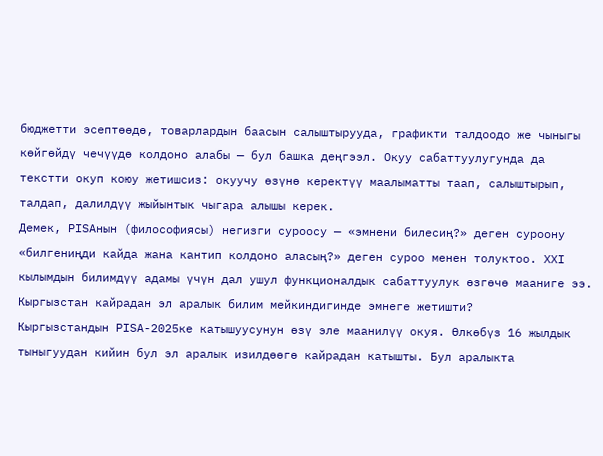бюджетти эсептөөдө, товарлардын баасын салыштырууда, графикти талдоодо же чыныгы көйгөйдү чечүүдө колдоно алабы — бул башка деңгээл. Окуу сабаттуулугунда да текстти окуп коюу жетишсиз: окуучу өзүнө керектүү маалыматты таап, салыштырып, талдап, далилдүү жыйынтык чыгара алышы керек.
Демек, PISAнын (философиясы) негизги суроосу — «эмнени билесиң?» деген суроону «билгениңди кайда жана кантип колдоно аласың?» деген суроо менен толуктоо. XXI кылымдын билимдүү адамы үчүн дал ушул функционалдык сабаттуулук өзгөчө мааниге ээ.
Кыргызстан кайрадан эл аралык билим мейкиндигинде эмнеге жетишти?
Кыргызстандын PISA-2025ке катышуусунун өзү эле маанилүү окуя. Өлкөбүз 16 жылдык тыныгуудан кийин бул эл аралык изилдөөгө кайрадан катышты. Бул аралыкта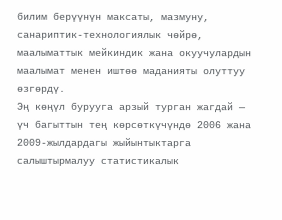билим берүүнүн максаты, мазмуну, санариптик-технологиялык чөйрө, маалыматтык мейкиндик жана окуучулардын маалымат менен иштөө маданияты олуттуу өзгөрдү.
Эң көңүл бурууга арзый турган жагдай — үч багыттын тең көрсөткүчүндө 2006 жана 2009-жылдардагы жыйынтыктарга салыштырмалуу статистикалык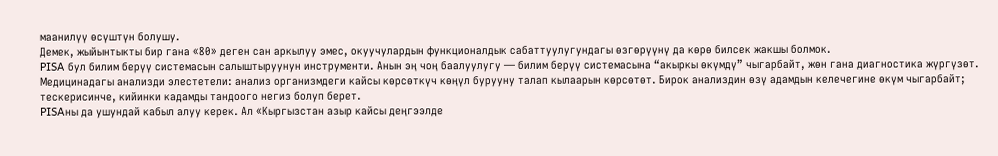маанилүү өсүштүн болушу.
Демек, жыйынтыкты бир гана «80» деген сан аркылуу эмес, окуучулардын функционалдык сабаттуулугундагы өзгөрүүнү да көрө билсек жакшы болмок.
PISA бул билим берүү системасын салыштыруунун инструменти. Анын эң чоң баалуулугу — билим берүү системасына “акыркы өкүмдү” чыгарбайт, жөн гана диагностика жүргүзөт. Медицинадагы анализди элестетели: анализ организмдеги кайсы көрсөткүч көңүл бурууну талап кылаарын көрсөтөт. Бирок анализдин өзү адамдын келечегине өкүм чыгарбайт; тескерисинче, кийинки кадамды тандоого негиз болуп берет.
PISAны да ушундай кабыл алуу керек. Ал «Кыргызстан азыр кайсы деңгээлде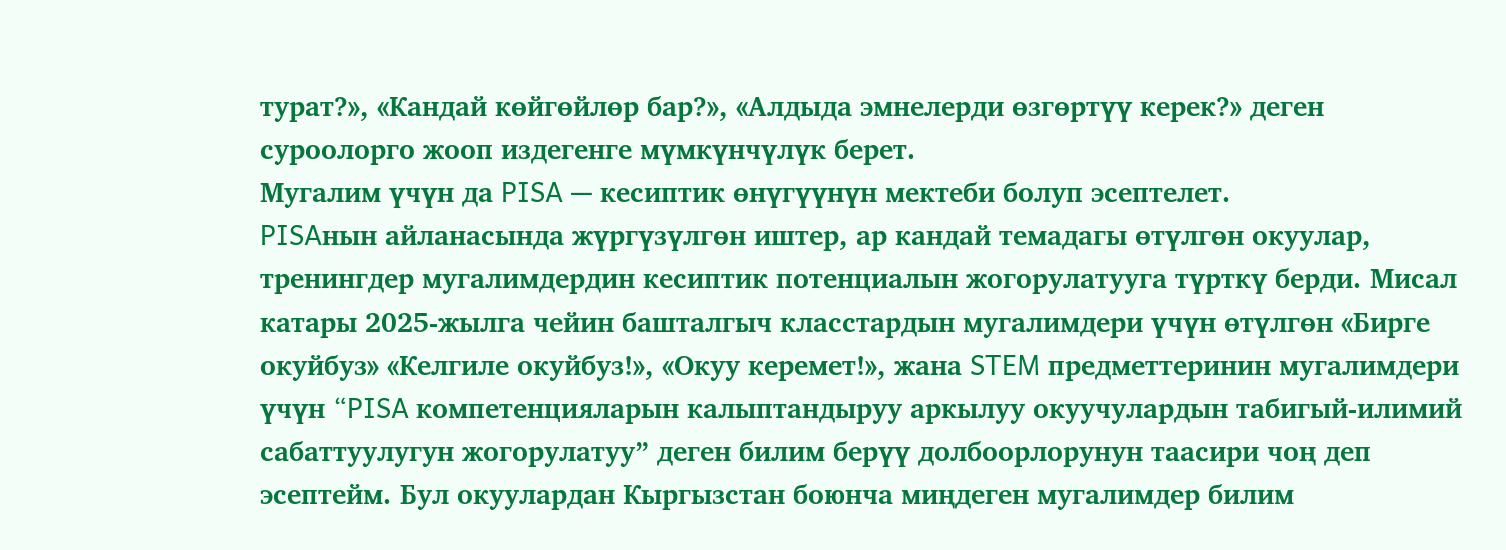турат?», «Кандай көйгөйлөр бар?», «Алдыда эмнелерди өзгөртүү керек?» деген суроолорго жооп издегенге мүмкүнчүлүк берет.
Мугалим үчүн да PISA — кесиптик өнүгүүнүн мектеби болуп эсептелет.
PISAнын айланасында жүргүзүлгөн иштер, ар кандай темадагы өтүлгөн окуулар, тренингдер мугалимдердин кесиптик потенциалын жогорулатууга түрткү берди. Мисал катары 2025-жылга чейин башталгыч класстардын мугалимдери үчүн өтүлгөн «Бирге окуйбуз» «Келгиле окуйбуз!», «Окуу керемет!», жана STEM предметтеринин мугалимдери үчүн “PISA компетенцияларын калыптандыруу аркылуу окуучулардын табигый-илимий сабаттуулугун жогорулатуу” деген билим берүү долбоорлорунун таасири чоң деп эсептейм. Бул окуулардан Кыргызстан боюнча миңдеген мугалимдер билим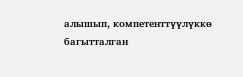алышып, компетенттүүлүккө багытталган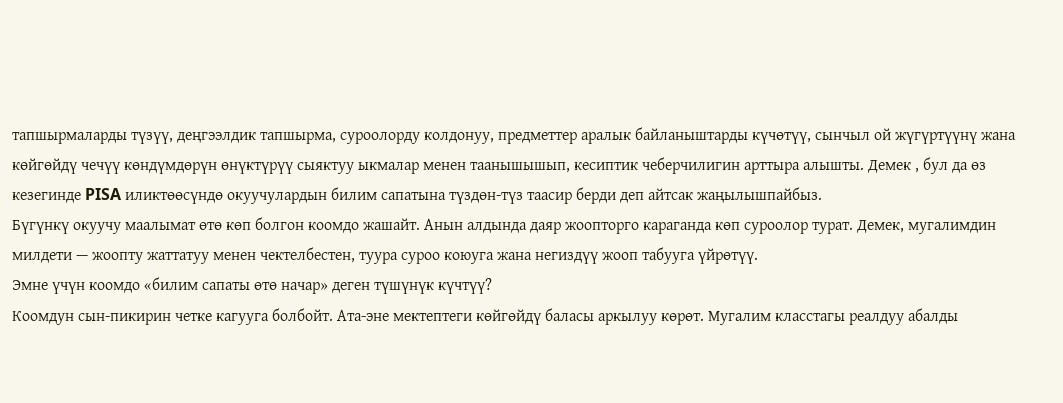тапшырмаларды түзүү, деңгээлдик тапшырма, суроолорду колдонуу, предметтер аралык байланыштарды күчөтүү, сынчыл ой жүгүртүүнү жана көйгөйдү чечүү көндүмдөрүн өнүктүрүү сыяктуу ыкмалар менен таанышышып, кесиптик чеберчилигин арттыра алышты. Демек , бул да өз кезегинде PISA иликтөөсүндө окуучулардын билим сапатына түздөн-түз таасир берди деп айтсак жаңылышпайбыз.
Бүгүнкү окуучу маалымат өтө көп болгон коомдо жашайт. Анын алдында даяр жоопторго караганда көп суроолор турат. Демек, мугалимдин милдети — жоопту жаттатуу менен чектелбестен, туура суроо коюуга жана негиздүү жооп табууга үйрөтүү.
Эмне үчүн коомдо «билим сапаты өтө начар» деген түшүнүк күчтүү?
Коомдун сын-пикирин четке кагууга болбойт. Ата-эне мектептеги көйгөйдү баласы аркылуу көрөт. Мугалим класстагы реалдуу абалды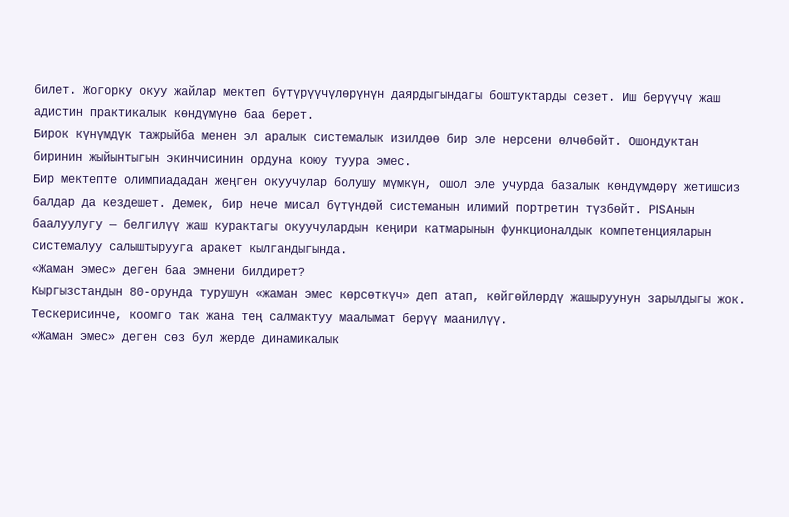билет. Жогорку окуу жайлар мектеп бүтүрүүчүлөрүнүн даярдыгындагы боштуктарды сезет. Иш берүүчү жаш адистин практикалык көндүмүнө баа берет.
Бирок күнүмдүк тажрыйба менен эл аралык системалык изилдөө бир эле нерсени өлчөбөйт. Ошондуктан биринин жыйынтыгын экинчисинин ордуна коюу туура эмес.
Бир мектепте олимпиададан жеңген окуучулар болушу мүмкүн, ошол эле учурда базалык көндүмдөрү жетишсиз балдар да кездешет. Демек, бир нече мисал бүтүндөй системанын илимий портретин түзбөйт. PISAнын баалуулугу — белгилүү жаш курактагы окуучулардын кеңири катмарынын функционалдык компетенцияларын системалуу салыштырууга аракет кылгандыгында.
«Жаман эмес» деген баа эмнени билдирет?
Кыргызстандын 80-орунда турушун «жаман эмес көрсөткүч» деп атап, көйгөйлөрдү жашыруунун зарылдыгы жок. Тескерисинче, коомго так жана тең салмактуу маалымат берүү маанилүү.
«Жаман эмес» деген сөз бул жерде динамикалык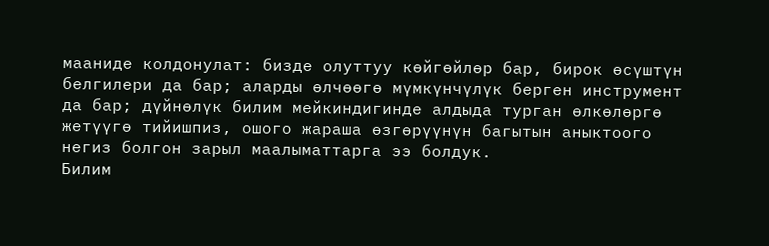мааниде колдонулат: бизде олуттуу көйгөйлөр бар, бирок өсүштүн белгилери да бар; аларды өлчөөгө мүмкүнчүлүк берген инструмент да бар; дүйнөлүк билим мейкиндигинде алдыда турган өлкөлөргө жетүүгө тийишпиз, ошого жараша өзгөрүүнүн багытын аныктоого негиз болгон зарыл маалыматтарга ээ болдук.
Билим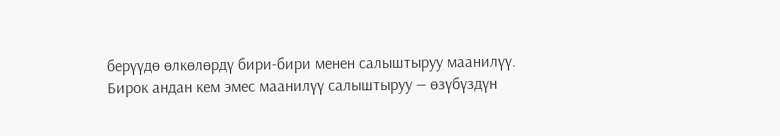берүүдө өлкөлөрдү бири-бири менен салыштыруу маанилүү. Бирок андан кем эмес маанилүү салыштыруу — өзүбүздүн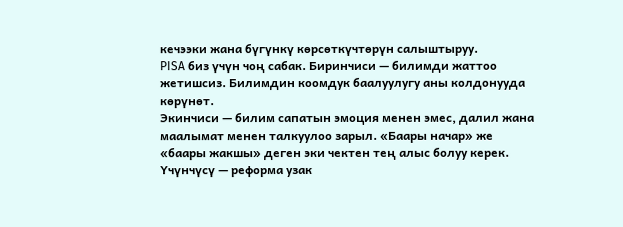кечээки жана бүгүнкү көрсөткүчтөрүн салыштыруу.
PISA биз үчүн чоң сабак. Биринчиси — билимди жаттоо жетишсиз. Билимдин коомдук баалуулугу аны колдонууда көрүнөт.
Экинчиси — билим сапатын эмоция менен эмес, далил жана маалымат менен талкуулоо зарыл. «Баары начар» же «баары жакшы» деген эки чектен тең алыс болуу керек.
Үчүнчүсү — реформа узак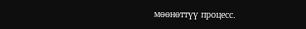мөөнөттүү процесс.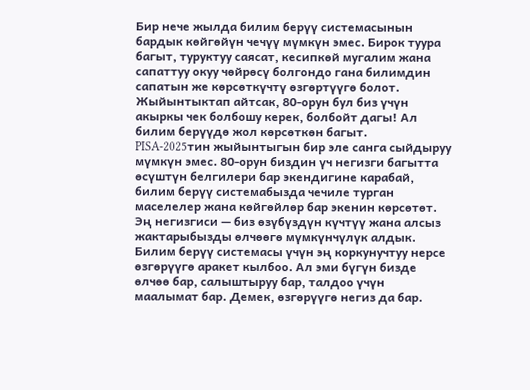Бир нече жылда билим берүү системасынын бардык көйгөйүн чечүү мүмкүн эмес. Бирок туура багыт, туруктуу саясат, кесипкөй мугалим жана сапаттуу окуу чөйрөсү болгондо гана билимдин сапатын же көрсөткүчтү өзгөртүүгө болот.
Жыйынтыктап айтсак, 80-орун бул биз үчүн акыркы чек болбошу керек, болбойт дагы! Ал билим берүүдө жол көрсөткөн багыт.
PISA-2025тин жыйынтыгын бир эле санга сыйдыруу мүмкүн эмес. 80-орун биздин үч негизги багытта өсүштүн белгилери бар экендигине карабай, билим берүү системабызда чечиле турган маселелер жана көйгөйлөр бар экенин көрсөтөт. Эң негизгиси — биз өзүбүздүн күчтүү жана алсыз жактарыбызды өлчөөгө мүмкүнчүлүк алдык.
Билим берүү системасы үчүн эң коркунучтуу нерсе өзгөрүүгө аракет кылбоо. Ал эми бүгүн бизде өлчөө бар, салыштыруу бар, талдоо үчүн маалымат бар. Демек, өзгөрүүгө негиз да бар.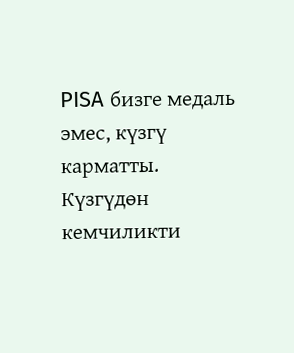PISA бизге медаль эмес, күзгү карматты. Күзгүдөн кемчиликти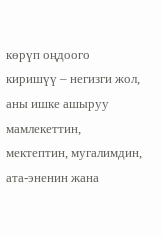көрүп оңдоого киришүү – негизги жол, аны ишке ашыруу мамлекеттин, мектептин, мугалимдин, ата-эненин жана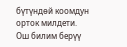бүтүндөй коомдун орток милдети.
Ош билим берүү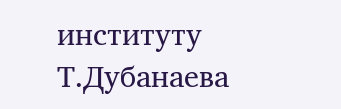институту
Т.Дубанаева